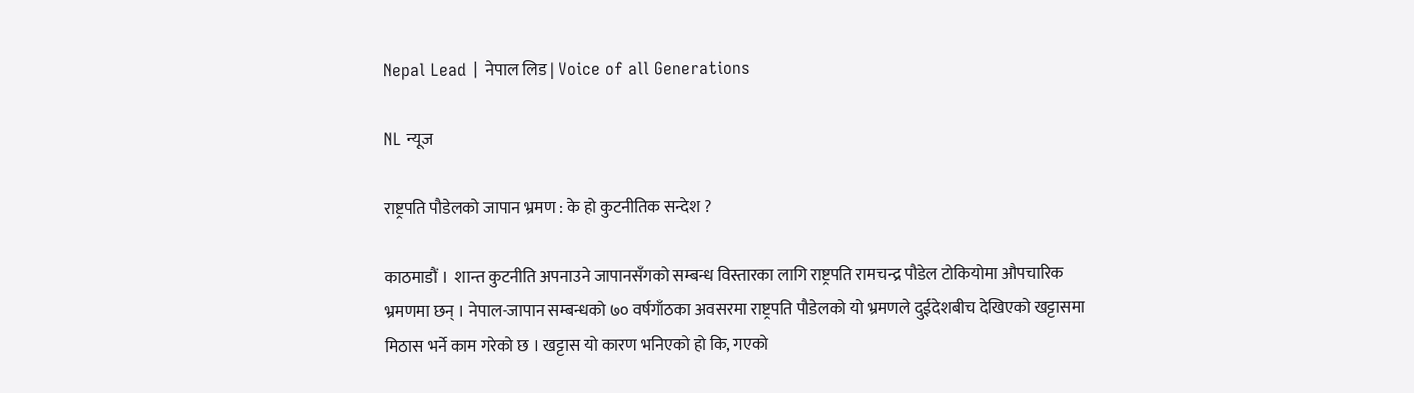Nepal Lead | नेपाल लिड | Voice of all Generations

NL न्यूज

राष्ट्रपति पौडेलको जापान भ्रमण : के हो कुटनीतिक सन्देश ?

काठमाडौं ।  शान्त कुटनीति अपनाउने जापानसँगको सम्बन्ध विस्तारका लागि राष्ट्रपति रामचन्द्र पौडेल टोकियोमा औपचारिक भ्रमणमा छन् । नेपाल-जापान सम्बन्धको ७० वर्षगाँठका अवसरमा राष्ट्रपति पौडेलको यो भ्रमणले दुईदेशबीच देखिएको खट्टासमा मिठास भर्ने काम गरेको छ । खट्टास यो कारण भनिएको हो कि, गएको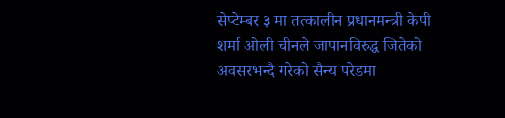सेप्टेम्बर ३ मा तत्कालीन प्रधानमन्त्री केपी शर्मा ओली चीनले जापानविरुद्ध जितेको अवसरभन्दै गरेको सैन्य परेडमा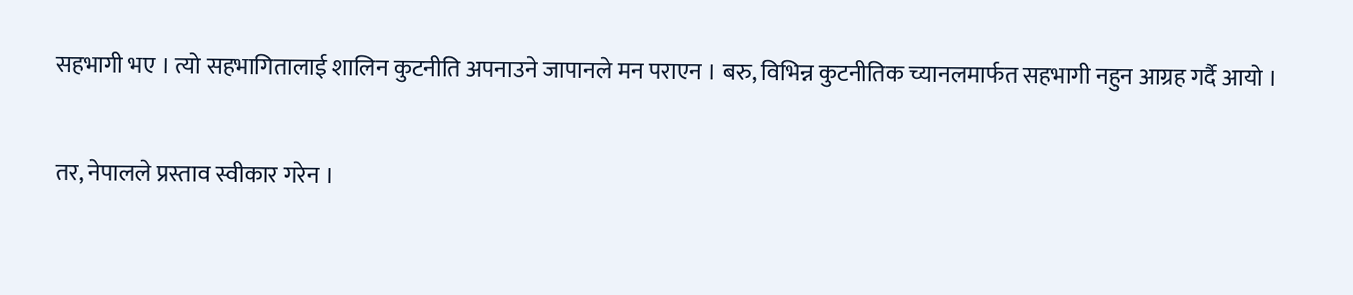सहभागी भए । त्यो सहभागितालाई शालिन कुटनीति अपनाउने जापानले मन पराएन । बरु, विभिन्न कुटनीतिक च्यानलमार्फत सहभागी नहुन आग्रह गर्दै आयो ।

तर, नेपालले प्रस्ताव स्वीकार गरेन ।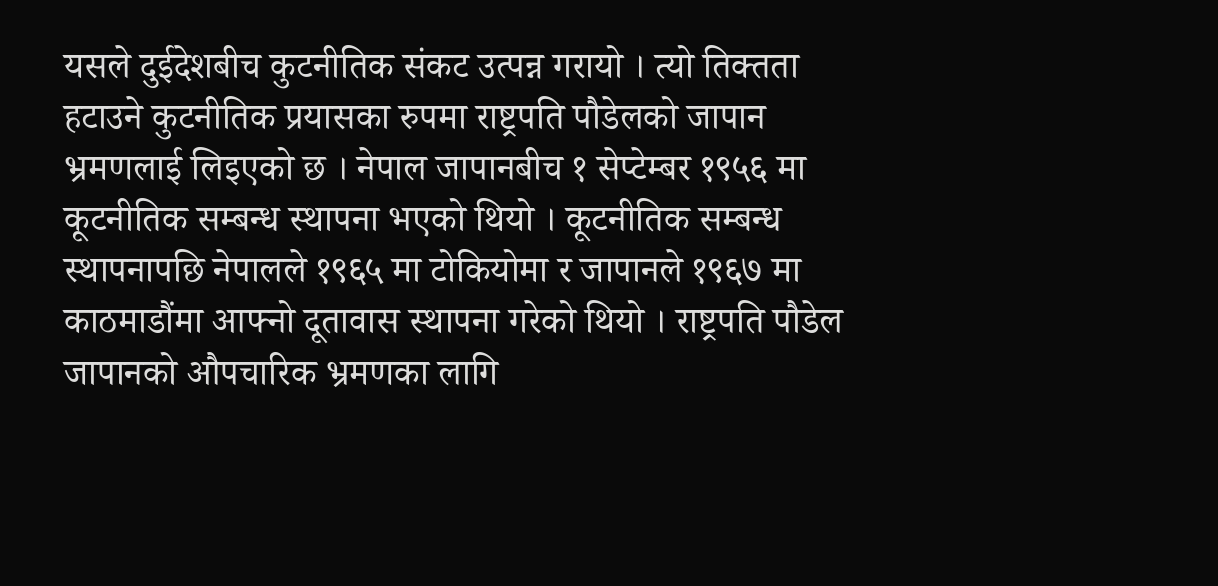यसले दुईदेशबीच कुटनीतिक संकट उत्पन्न गरायो । त्यो तिक्तता हटाउने कुटनीतिक प्रयासका रुपमा राष्ट्रपति पौडेलको जापान भ्रमणलाई लिइएको छ । नेपाल जापानबीच १ सेप्टेम्बर १९५६ मा कूटनीतिक सम्बन्ध स्थापना भएको थियो । कूटनीतिक सम्बन्ध स्थापनापछि नेपालले १९६५ मा टोकियोमा र जापानले १९६७ मा काठमाडौंमा आफ्नो दूतावास स्थापना गरेको थियो । राष्ट्रपति पौडेल जापानको औपचारिक भ्रमणका लागि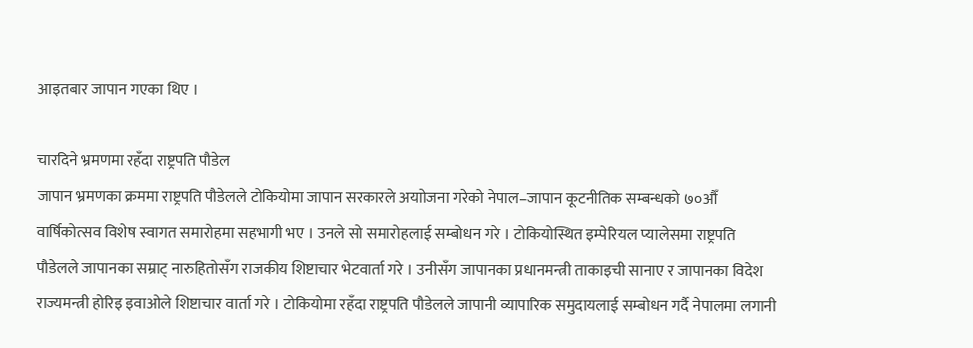आइतबार जापान गएका थिए ।

चारदिने भ्रमणमा रहँदा राष्ट्रपति पौडेल
जापान भ्रमणका क्रममा राष्ट्रपति पौडेलले टोकियोमा जापान सरकारले अयाोजना गरेको नेपाल–जापान कूटनीतिक सम्बन्धको ७०औँ वार्षिकोत्सव विशेष स्वागत समारोहमा सहभागी भए । उनले सो समारोहलाई सम्बोधन गरे । टोकियोस्थित इम्पेरियल प्यालेसमा राष्ट्रपति पौडेलले जापानका सम्राट् नारुहितोसँग राजकीय शिष्टाचार भेटवार्ता गरे । उनीसँग जापानका प्रधानमन्त्री ताकाइची सानाए र जापानका विदेश राज्यमन्त्री होरिइ इवाओले शिष्टाचार वार्ता गरे । टोकियोमा रहँदा राष्ट्रपति पौडेलले जापानी व्यापारिक समुदायलाई सम्बोधन गर्दै नेपालमा लगानी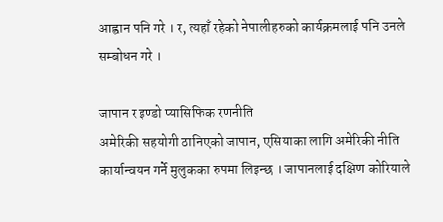आह्वान पनि गरे । र, त्यहाँ रहेको नेपालीहरुको कार्यक्रमलाई पनि उनले सम्बोधन गरे ।

जापान र इण्डो प्यासिफिक रणनीति
अमेरिकी सहयोगी ठानिएको जापान, एसियाका लागि अमेरिकी नीति कार्यान्वयन गर्ने मुलुकका रुपमा लिइन्छ । जापानलाई दक्षिण कोरियाले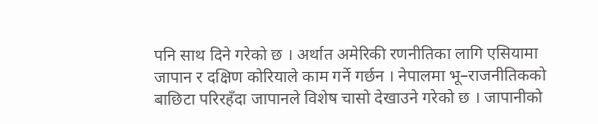पनि साथ दिने गरेको छ । अर्थात अमेरिकी रणनीतिका लागि एसियामा जापान र दक्षिण कोरियाले काम गर्ने गर्छन । नेपालमा भू–राजनीतिकको बाछिटा परिरहँदा जापानले विशेष चासो देखाउने गरेको छ । जापानीको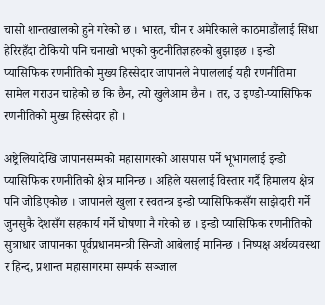चासो शान्तखालको हुने गरेको छ । भारत, चीन र अमेरिकाले काठमाडौंलाई सिधा हेरिरहँदा टोकियो पनि चनाखो भएको कुटनीतिज्ञहरुको बुझाइछ । इन्डो प्यासिफिक रणनीतिको मुख्य हिस्सेदार जापानले नेपाललाई यही रणनीतिमा सामेल गराउन चाहेको छ कि छैन, त्यो खुलेआम छैन । तर, उ इण्डो-प्यासिफिक रणनीतिको मुख्य हिस्सेदार हो ।

अष्ट्रेलियादेखि जापानसम्मको महासागरको आसपास पर्ने भूभागलाई इन्डो प्यासिफिक रणनीतिको क्षेत्र मानिन्छ । अहिले यसलाई विस्तार गर्दै हिमालय क्षेत्र पनि जोडिएकोछ । जापानले खुला र स्वतन्त्र इन्डो प्यासिफिकसँग साझेदारी गर्ने जुनसुकै देशसँग सहकार्य गर्ने घोषणा नै गरेको छ । इन्डो प्यासिफिक रणनीतिको सुत्राधार जापानका पूर्वप्रधानमन्त्री सिन्जो आबेलाई मानिन्छ । निष्पक्ष अर्थव्यवस्था र हिन्द, प्रशान्त महासागरमा सम्पर्क सञ्जाल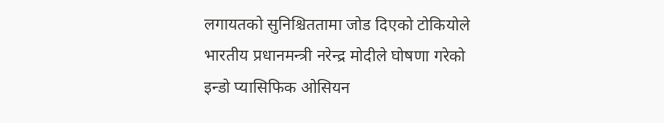लगायतको सुनिश्चिततामा जोड दिएको टोकियोले भारतीय प्रधानमन्त्री नरेन्द्र मोदीले घोषणा गरेको इन्डो प्यासिफिक ओसियन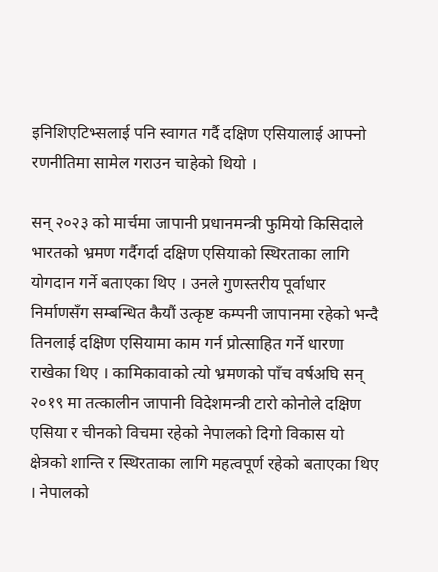इनिशिएटिभ्सलाई पनि स्वागत गर्दै दक्षिण एसियालाई आफ्नो रणनीतिमा सामेल गराउन चाहेको थियो ।

सन् २०२३ को मार्चमा जापानी प्रधानमन्त्री फुमियो किसिदाले भारतको भ्रमण गर्दैगर्दा दक्षिण एसियाको स्थिरताका लागि योगदान गर्ने बताएका थिए । उनले गुणस्तरीय पूर्वाधार निर्माणसँग सम्बन्धित कैयौं उत्कृष्ट कम्पनी जापानमा रहेको भन्दै तिनलाई दक्षिण एसियामा काम गर्न प्रोत्साहित गर्ने धारणा राखेका थिए । कामिकावाको त्यो भ्रमणको पाँच वर्षअघि सन् २०१९ मा तत्कालीन जापानी विदेशमन्त्री टारो कोनोले दक्षिण एसिया र चीनको विचमा रहेको नेपालको दिगो विकास यो क्षेत्रको शान्ति र स्थिरताका लागि महत्वपूर्ण रहेको बताएका थिए । नेपालको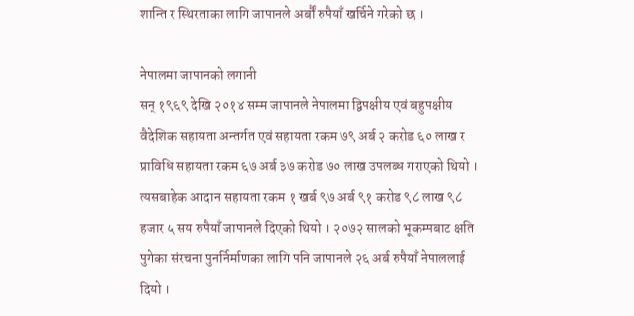शान्ति र स्थिरताका लागि जापानले अर्बौं रुपैयाँ खर्चिने गरेको छ ।

नेपालमा जापानको लगानी
सन् १९६९ देखि २०१४ सम्म जापानले नेपालमा द्विपक्षीय एवं बहुपक्षीय वैदेशिक सहायता अन्तर्गत एवं सहायता रकम ७९ अर्ब २ करोड ६० लाख र प्राविधि सहायता रकम ६७ अर्ब ३७ करोड ७० लाख उपलब्ध गराएको थियो । त्यसबाहेक आदान सहायता रकम १ खर्ब ९७ अर्ब ९१ करोड ९८ लाख ९८ हजार ५ सय रुपैयाँ जापानले दिएको थियो । २०७२ सालको भूकम्पबाट क्षति पुगेका संरचना पुनर्निर्माणका लागि पनि जापानले २६ अर्ब रुपैयाँ नेपाललाई दियो ।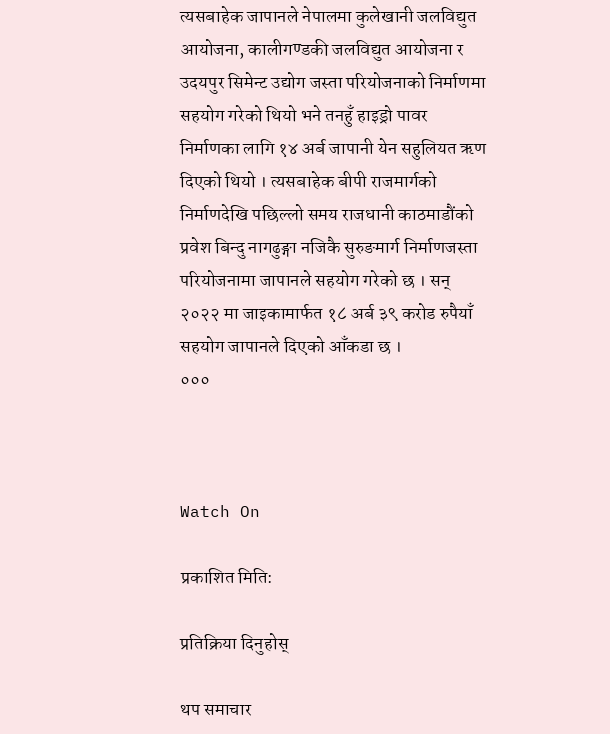त्यसबाहेक जापानले नेपालमा कुलेखानी जलविद्युत आयोजना, कालीगण्डकी जलविद्युत आयोजना र उदयपुर सिमेन्ट उद्योग जस्ता परियोजनाको निर्माणमा सहयोग गरेको थियो भने तनहुँ हाइड्रो पावर निर्माणका लागि १४ अर्ब जापानी येन सहुलियत ऋण दिएको थियो । त्यसबाहेक बीपी राजमार्गको निर्माणदेखि पछिल्लो समय राजधानी काठमाडौंको प्रवेश बिन्दु नागढुङ्गा नजिकै सुरुङमार्ग निर्माणजस्ता परियोजनामा जापानले सहयोग गरेको छ । सन् २०२२ मा जाइकामार्फत १८ अर्ब ३९ करोड रुपैयाँ सहयोग जापानले दिएको आँकडा छ ।
०००



Watch On

प्रकाशित मिति:

प्रतिक्रिया दिनुहोस्

थप समाचार